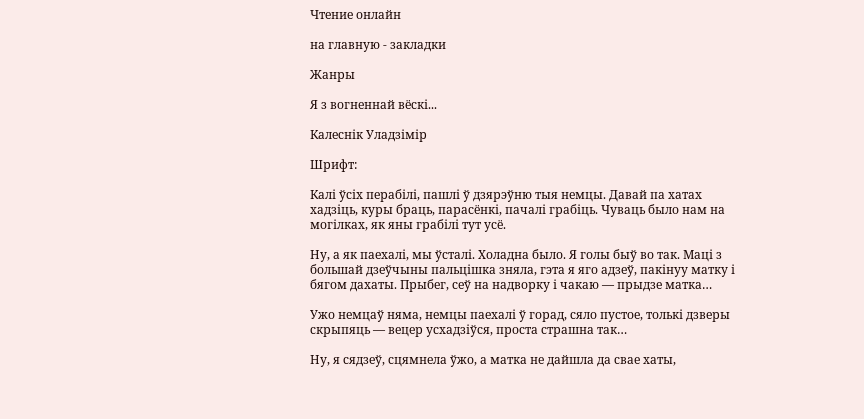Чтение онлайн

на главную - закладки

Жанры

Я з вогненнай вёскі...

Калеснік Уладзімір

Шрифт:

Калі ўсіх перабілі, пашлі ў дзярэўню тыя немцы. Давай па хатах хадзіць, куры браць, парасёнкі, пачалі грабіць. Чуваць было нам на могілках, як яны грабілі тут усё.

Ну, а як паехалі, мы ўсталі. Холадна было. Я голы быў во так. Маці з большай дзеўчыны пальцішка зняла, гэта я яго адзеў, пакінуу матку і бягом дахаты. Прыбег, сеў на надворку і чакаю — прыдзе матка…

Ужо немцаў няма, немцы паехалі ў горад, сяло пустое, толькі дзверы скрыпяць — вецер усхадзіўся, проста страшна так…

Ну, я сядзеў, сцямнела ўжо, а матка не дайшла да свае хаты,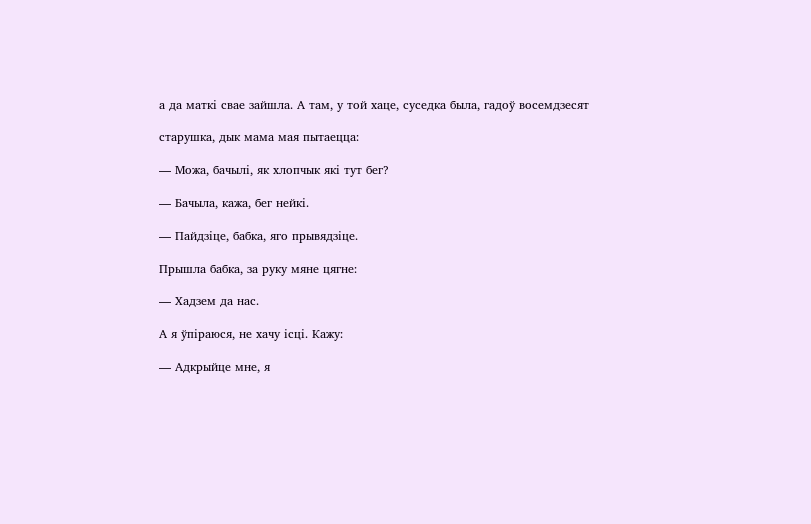а да маткі свае зайшла. А там, у той хаце, суседка была, гадоў восемдзесят

старушка, дык мама мая пытаецца:

— Можа, бачылі, як хлопчык які тут бег?

— Бачыла, кажа, бег нейкі.

— Пайдзіце, бабка, яго прывядзіце.

Прышла бабка, за руку мяне цягне:

— Хадзем да нас.

А я ўпіраюся, не хачу ісці. Кажу:

— Адкрыйце мне, я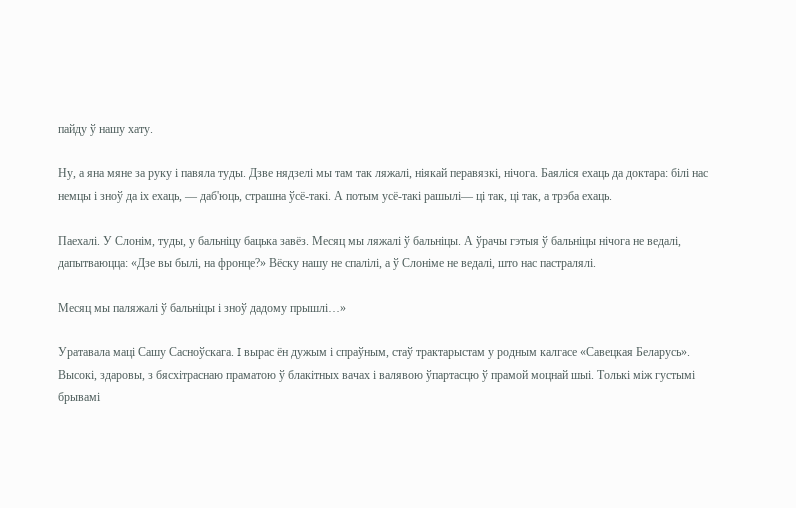пайду ў нашу хату.

Ну, а яна мяне за руку і павяла туды. Дзве нядзелі мы там так ляжалі, ніякай перавязкі, нічога. Баяліся ехаць да доктара: білі нас немцы і зноў да іх ехаць, — даб'юць, страшна ўсё-такі. А потым усё-такі рашылі— ці так, ці так, а трэба ехаць.

Паехалі. У Слонім, туды, у бальніцу бацька завёз. Месяц мы ляжалі ў бальніцы. А ўрачы гэтыя ў бальніцы нічога не ведалі, дапытваюцца: «Дзе вы былі, на фронце?» Вёску нашу не спалілі, а ў Слоніме не ведалі, што нас пастралялі.

Месяц мы паляжалі ў бальніцы і зноў дадому прышлі…»

Уратавала маці Сашу Сасноўскага. I вырас ён дужым і спраўным, стаў трактарыстам у родным калгасе «Савецкая Беларусь». Высокі, здаровы, з бясхітраснаю праматою ў блакітных вачах і валявою ўпартасцю ў прамой моцнай шыі. Толькі між густымі брывамі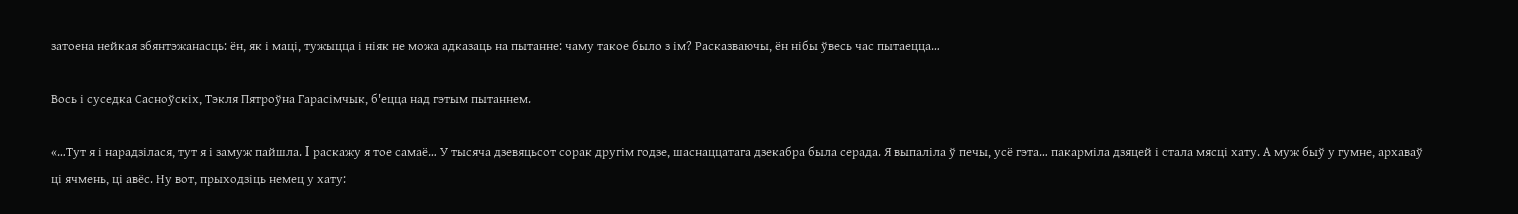затоена нейкая збянтэжанасць: ён, як і маці, тужыцца і ніяк не можа адказаць на пытанне: чаму такое было з ім? Расказваючы, ён нібы ўвесь час пытаецца…

Вось і суседка Сасноўскіх, Тэкля Пятроўна Гарасімчык, б'ецца над гэтым пытаннем.

«…Тут я і нарадзілася, тут я і замуж пайшла. I раскажу я тое самаё… У тысяча дзевяцьсот сорак другім годзе, шаснаццатага дзекабра была серада. Я выпаліла ў печы, усё гэта… пакарміла дзяцей і стала мясці хату. А муж быў у гумне, архаваў ці ячмень, ці авёс. Ну вот, прыходзіць немец у хату: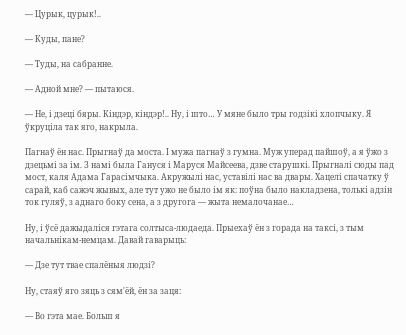— Цурык, цурык!..

— Куды, пане?

— Туды, на сабранне.

— Адной мне? — пытаюся.

— Не, і дзеці бяры. Кіндэр, кіндэр!.. Ну, і што… У мяне было тры годзікі хлопчыку. Я ўкруціла так яго, накрыла.

Пагнаў ён нас. Прыгнаў да моста. I мужа пагнаў з гумна. Муж уперад пайшоў, а я ўжо з дзецьмі за ім. З намі была Гануся і Маруся Майсеева, дзве старушкі. Прыгналі сюды пад мост, каля Адама Гарасімчыка. Акружылі нас, уставілі нас ва двары. Хацелі спачатку ў сарай, каб сажэч жывых, але тут ужо не было ім як: поўна было накладзена, толькі адзін ток гуляў, з аднаго боку сена, а з другога — жыта немалочанае…

Ну, і ўсё дажыдаліся гэтага солтыса-людаеда. Прыехаў ён з горада на таксі, з тым начальнікам-немцам. Давай гаварыць:

— Дзе тут твае спалёныя людзі?

Ну, стаяў яго зяць з сям'ёй, ён за заця:

— Во гэта мае. Больш я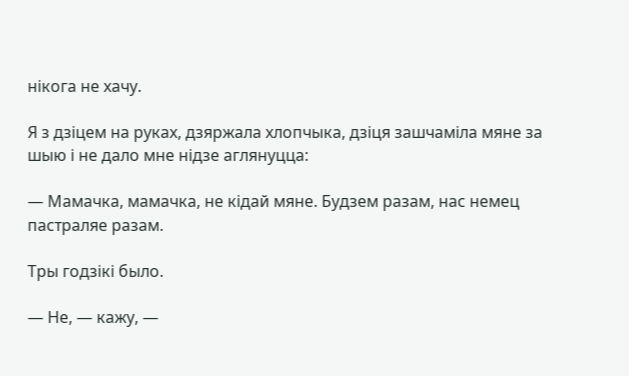нікога не хачу.

Я з дзіцем на руках, дзяржала хлопчыка, дзіця зашчаміла мяне за шыю і не дало мне нідзе аглянуцца:

— Мамачка, мамачка, не кідай мяне. Будзем разам, нас немец пастраляе разам.

Тры годзікі было.

— Не, — кажу, —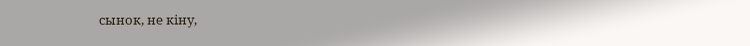сынок, не кіну,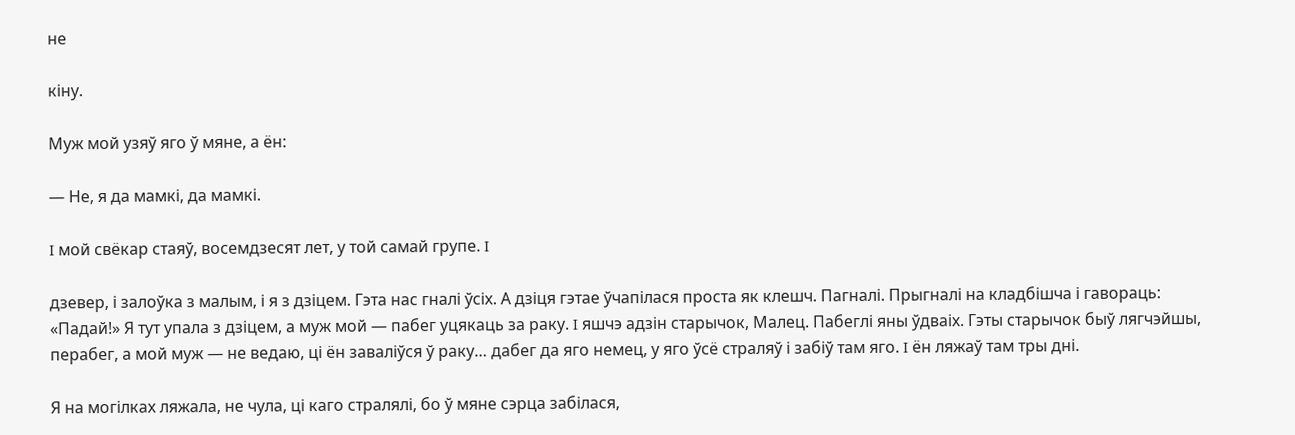не

кіну.

Муж мой узяў яго ў мяне, а ён:

— Не, я да мамкі, да мамкі.

I мой свёкар стаяў, восемдзесят лет, у той самай групе. I

дзевер, і залоўка з малым, і я з дзіцем. Гэта нас гналі ўсіх. А дзіця гэтае ўчапілася проста як клешч. Пагналі. Прыгналі на кладбішча і гавораць: «Падай!» Я тут упала з дзіцем, а муж мой — пабег уцякаць за раку. I яшчэ адзін старычок, Малец. Пабеглі яны ўдваіх. Гэты старычок быў лягчэйшы, перабег, а мой муж — не ведаю, ці ён заваліўся ў раку… дабег да яго немец, у яго ўсё страляў і забіў там яго. I ён ляжаў там тры дні.

Я на могілках ляжала, не чула, ці каго стралялі, бо ў мяне сэрца забілася,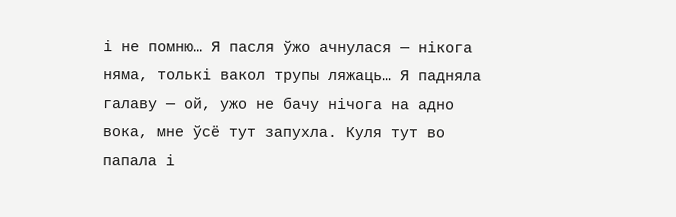і не помню… Я пасля ўжо ачнулася — нікога няма, толькі вакол трупы ляжаць… Я падняла галаву — ой, ужо не бачу нічога на адно вока, мне ўсё тут запухла. Куля тут во папала і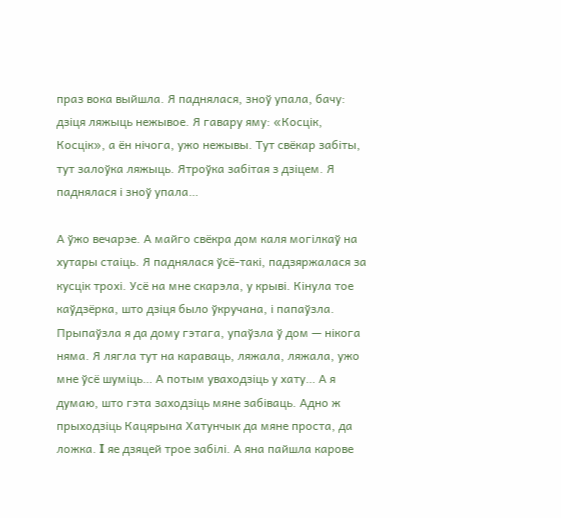праз вока выйшла. Я паднялася, зноў упала, бачу: дзіця ляжыць нежывое. Я гавару яму: «Косцік, Косцік», а ён нічога, ужо нежывы. Тут свёкар забіты, тут залоўка ляжыць. Ятроўка забітая з дзіцем. Я паднялася і зноў упала…

А ўжо вечарэе. А майго свёкра дом каля могілкаў на хутары стаіць. Я паднялася ўсё-такі, падзяржалася за кусцік трохі. Усё на мне скарэла, у крыві. Кінула тое каўдзёрка, што дзіця было ўкручана, і папаўзла. Прыпаўзла я да дому гэтага, упаўзла ў дом — нікога няма. Я лягла тут на караваць, ляжала, ляжала, ужо мне ўсё шуміць… А потым уваходзіць у хату… А я думаю, што гэта заходзіць мяне забіваць. Адно ж прыходзіць Кацярына Хатунчык да мяне проста, да ложка. I яе дзяцей трое забілі. А яна пайшла карове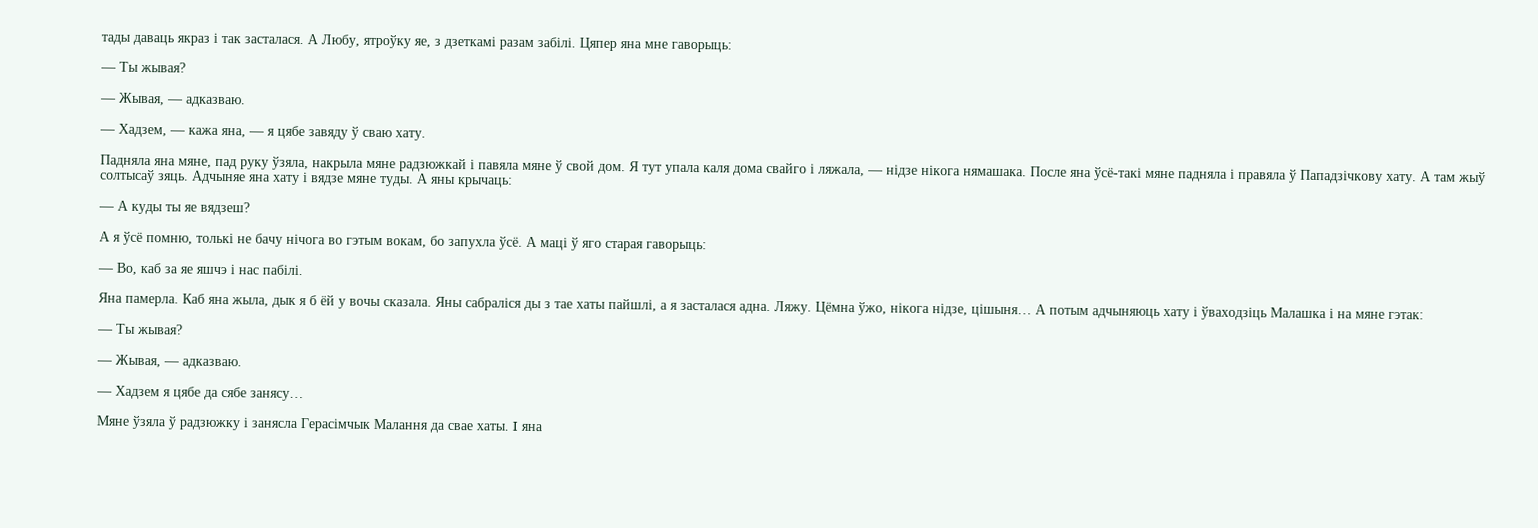тады даваць якраз і так засталася. А Любу, ятроўку яе, з дзеткамі разам забілі. Цяпер яна мне гаворыць:

— Ты жывая?

— Жывая, — адказваю.

— Хадзем, — кажа яна, — я цябе завяду ў сваю хату.

Падняла яна мяне, пад руку ўзяла, накрыла мяне радзюжкай і павяла мяне ў свой дом. Я тут упала каля дома свайго і ляжала, — нідзе нікога нямашака. После яна ўсё-такі мяне падняла і правяла ў Пападзічкову хату. А там жыў солтысаў зяць. Адчыняе яна хату і вядзе мяне туды. А яны крычаць:

— А куды ты яе вядзеш?

А я ўсё помню, толькі не бачу нічога во гэтым вокам, бо запухла ўсё. А маці ў яго старая гаворыць:

— Во, каб за яе яшчэ і нас пабілі.

Яна памерла. Каб яна жыла, дык я б ёй у вочы сказала. Яны сабраліся ды з тае хаты пайшлі, а я засталася адна. Ляжу. Цёмна ўжо, нікога нідзе, цішыня… А потым адчыняюць хату і ўваходзіць Малашка і на мяне гэтак:

— Ты жывая?

— Жывая, — адказваю.

— Хадзем я цябе да сябе занясу…

Мяне ўзяла ў радзюжку і занясла Герасімчык Малання да свае хаты. I яна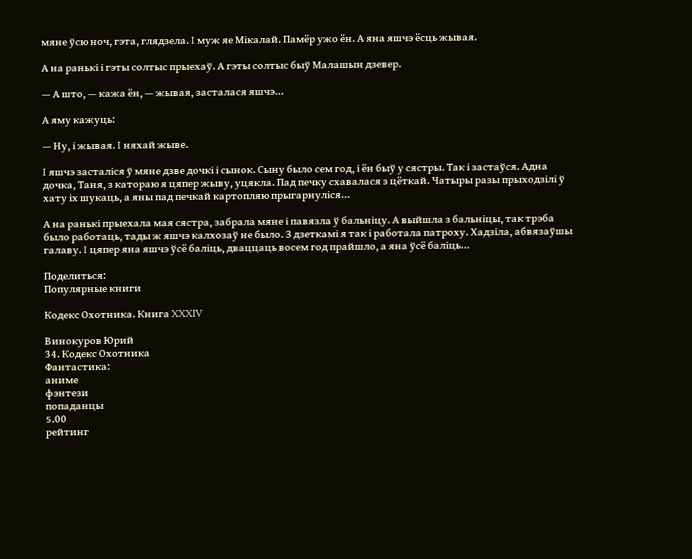мяне ўсю ноч, гэта, глядзела. I муж яе Мікалай. Памёр ужо ён. А яна яшчэ ёсць жывая.

А на ранькі і гэты солтыс прыехаў. А гэты солтыс быў Малашын дзевер.

— А што, — кажа ён, — жывая, засталася яшчэ…

А яму кажуць:

— Ну, і жывая. I няхай жыве.

I яшчэ засталіся ў мяне дзве дочкі і сынок. Сыну было сем год, і ён быў у сястры. Так і застаўся. Адна дочка, Таня, з катораю я цяпер жыву, уцякла. Пад печку схавалася з цёткай. Чатыры разы прыходзілі ў хату іх шукаць, а яны пад печкай картопляю прыгарнуліся…

А на ранькі прыехала мая сястра, забрала мяне і павязла ў бальніцу. А выйшла з бальніцы, так трэба было работаць, тады ж яшчэ калхозаў не было. З дзеткамі я так і работала патроху. Хадзіла, абвязаўшы галаву. I цяпер яна яшчэ ўсё баліць, дваццаць восем год прайшло, а яна ўсё баліць…

Поделиться:
Популярные книги

Кодекс Охотника. Книга XXXIV

Винокуров Юрий
34. Кодекс Охотника
Фантастика:
аниме
фэнтези
попаданцы
5.00
рейтинг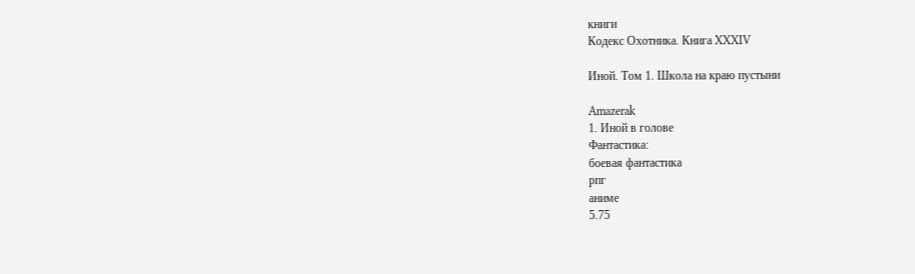книги
Кодекс Охотника. Книга XXXIV

Иной. Том 1. Школа на краю пустыни

Amazerak
1. Иной в голове
Фантастика:
боевая фантастика
рпг
аниме
5.75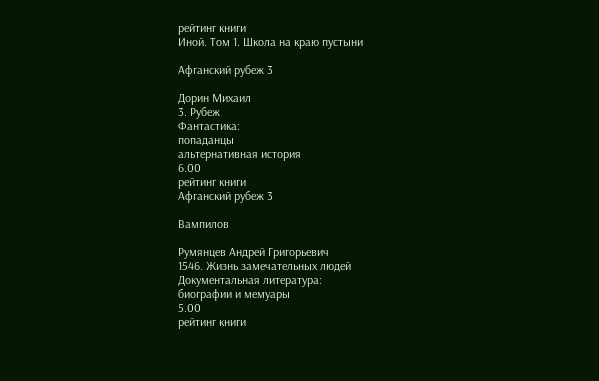рейтинг книги
Иной. Том 1. Школа на краю пустыни

Афганский рубеж 3

Дорин Михаил
3. Рубеж
Фантастика:
попаданцы
альтернативная история
6.00
рейтинг книги
Афганский рубеж 3

Вампилов

Румянцев Андрей Григорьевич
1546. Жизнь замечательных людей
Документальная литература:
биографии и мемуары
5.00
рейтинг книги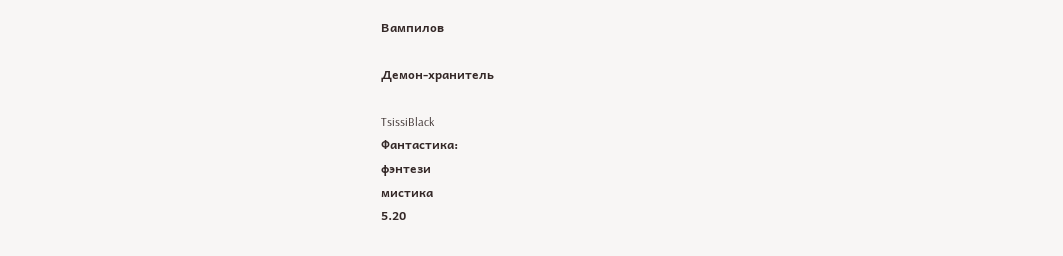Вампилов

Демон-хранитель

TsissiBlack
Фантастика:
фэнтези
мистика
5.20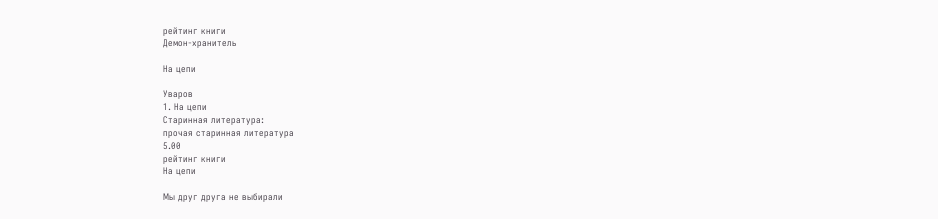рейтинг книги
Демон-хранитель

На цепи

Уваров
1. На цепи
Старинная литература:
прочая старинная литература
5.00
рейтинг книги
На цепи

Мы друг друга не выбирали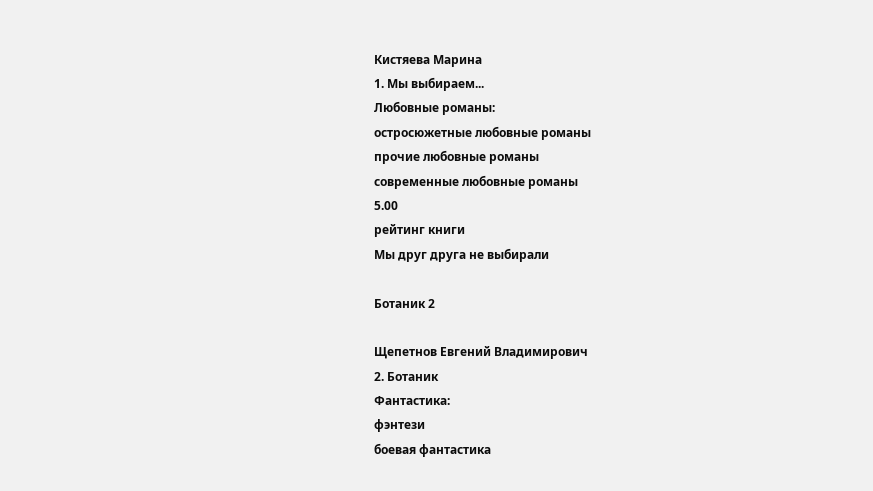Кистяева Марина
1. Мы выбираем...
Любовные романы:
остросюжетные любовные романы
прочие любовные романы
современные любовные романы
5.00
рейтинг книги
Мы друг друга не выбирали

Ботаник 2

Щепетнов Евгений Владимирович
2. Ботаник
Фантастика:
фэнтези
боевая фантастика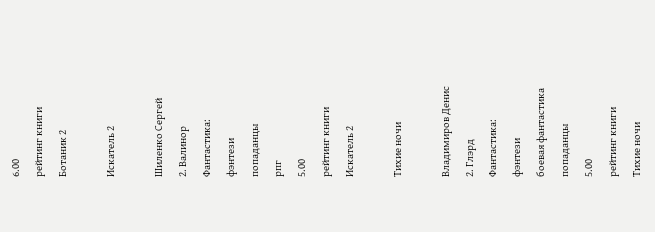6.00
рейтинг книги
Ботаник 2

Искатель 2

Шиленко Сергей
2. Валинор
Фантастика:
фэнтези
попаданцы
рпг
5.00
рейтинг книги
Искатель 2

Тихие ночи

Владимиров Денис
2. Глэрд
Фантастика:
фэнтези
боевая фантастика
попаданцы
5.00
рейтинг книги
Тихие ночи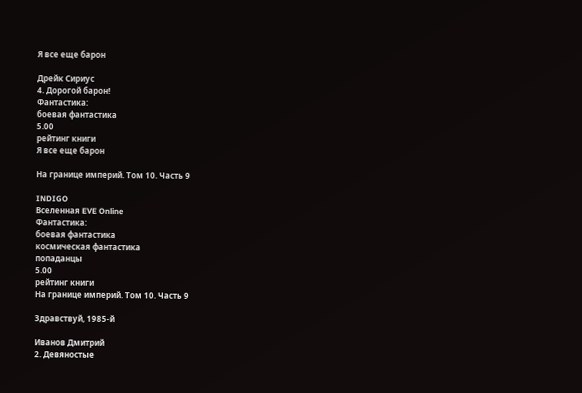Я все еще барон

Дрейк Сириус
4. Дорогой барон!
Фантастика:
боевая фантастика
5.00
рейтинг книги
Я все еще барон

На границе империй. Том 10. Часть 9

INDIGO
Вселенная EVE Online
Фантастика:
боевая фантастика
космическая фантастика
попаданцы
5.00
рейтинг книги
На границе империй. Том 10. Часть 9

Здравствуй, 1985-й

Иванов Дмитрий
2. Девяностые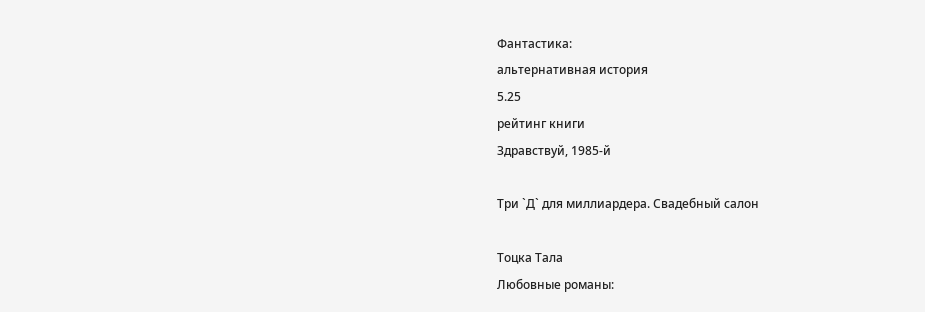Фантастика:
альтернативная история
5.25
рейтинг книги
Здравствуй, 1985-й

Три `Д` для миллиардера. Свадебный салон

Тоцка Тала
Любовные романы: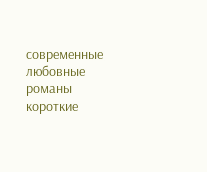современные любовные романы
короткие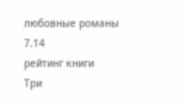любовные романы
7.14
рейтинг книги
Три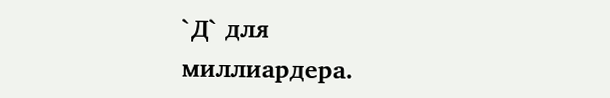`Д` для миллиардера.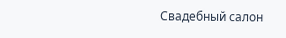Свадебный салон